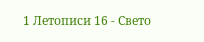1 Летописи 16 - Свето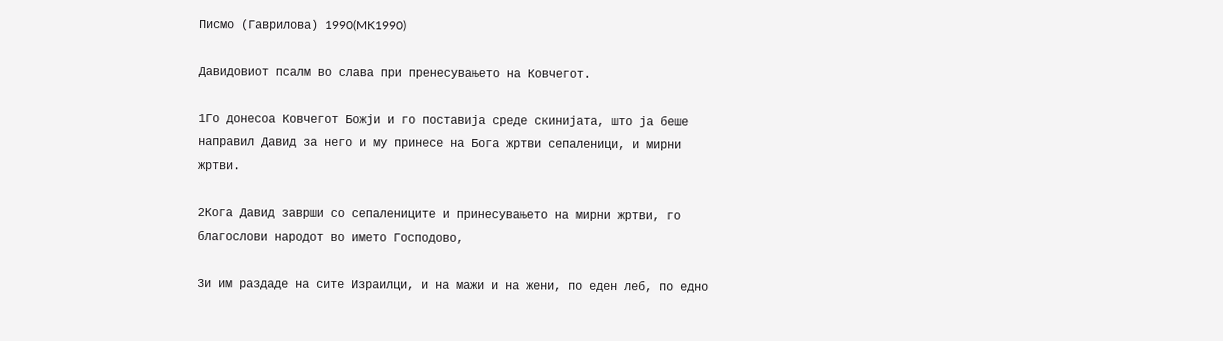Писмо (Гаврилова) 1990(MK1990)

Давидовиот псалм во слава при пренесувањето на Ковчегот.

1Го донесоа Ковчегот Божји и го поставија среде скинијата, што ја беше направил Давид за него и му принесе на Бога жртви сепаленици, и мирни жртви.

2Кога Давид заврши со сепалениците и принесувањето на мирни жртви, го благослови народот во името Господово,

3и им раздаде на сите Израилци, и на мажи и на жени, по еден леб, по едно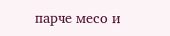парче месо и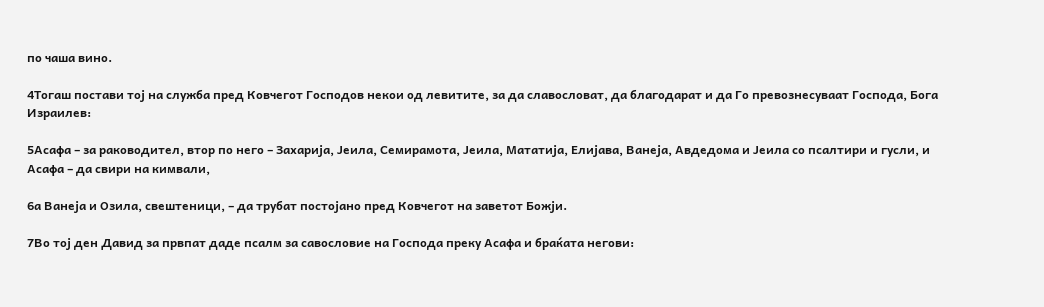по чаша вино.

4Тогаш постави тој на служба пред Ковчегот Господов некои од левитите, за да славословат, да благодарат и да Го превознесуваат Господа, Бога Израилев:

5Асафа – за раководител, втор по него – Захарија, Јеила, Семирамота, Јеила, Мататија, Елијава, Ванеја, Авдедома и Јеила со псалтири и гусли, и Асафа – да свири на кимвали,

6а Ванеја и Озила, свештеници, – да трубат постојано пред Ковчегот на заветот Божји.

7Во тој ден Давид за првпат даде псалм за савословие на Господа преку Асафа и браќата негови: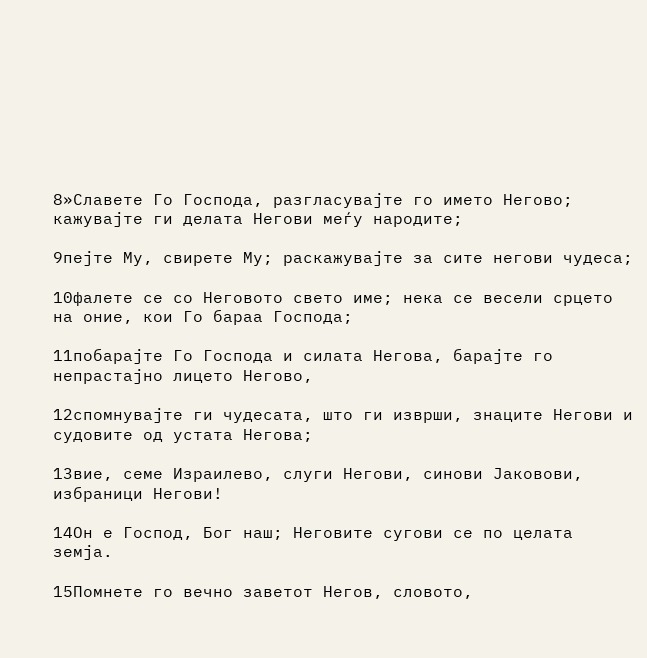8»Славете Го Господа, разгласувајте го името Негово; кажувајте ги делата Негови меѓу народите;

9пејте Му, свирете Му; раскажувајте за сите негови чудеса;

10фалете се со Неговото свето име; нека се весели срцето на оние, кои Го бараа Господа;

11побарајте Го Господа и силата Негова, барајте го непрастајно лицето Негово,

12спомнувајте ги чудесата, што ги изврши, знаците Негови и судовите од устата Негова;

13вие, семе Израилево, слуги Негови, синови Јаковови, избраници Негови!

14Он е Господ, Бог наш; Неговите сугови се по целата земја.

15Помнете го вечно заветот Негов, словото,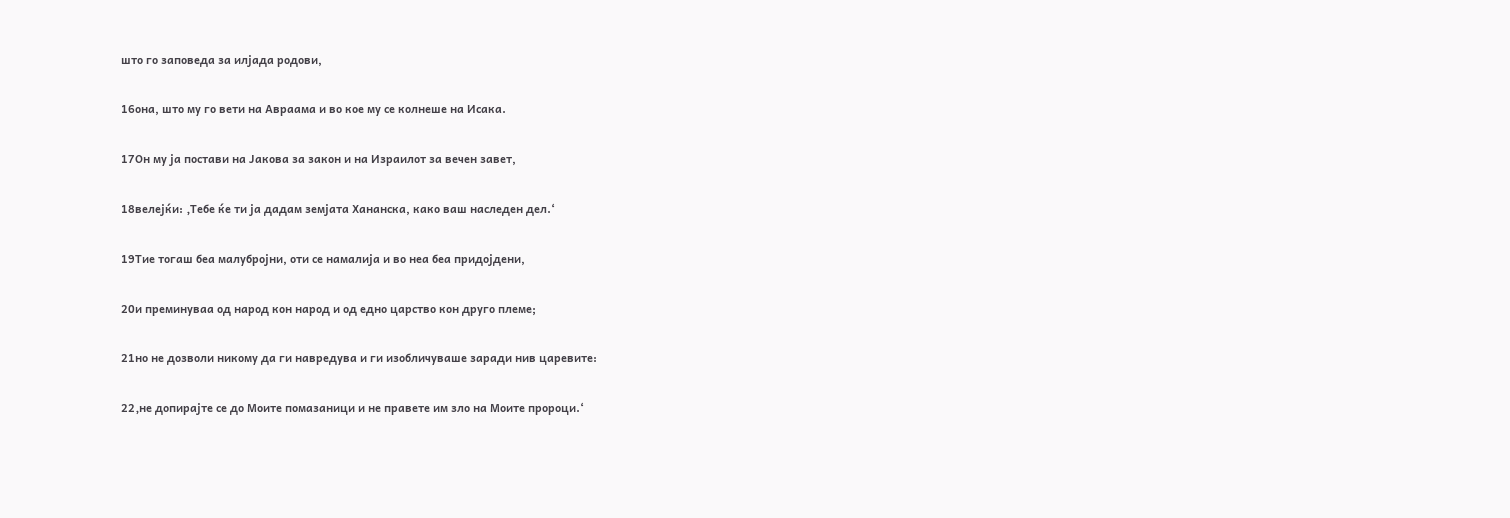што го заповеда за илјада родови,

16она, што му го вети на Авраама и во кое му се колнеше на Исака.

17Он му ја постави на Јакова за закон и на Израилот за вечен завет,

18велејќи: ‚Тебе ќе ти ја дадам земјата Хананска, како ваш наследен дел.‘

19Тие тогаш беа малубројни, оти се намалија и во неа беа придојдени,

20и преминуваа од народ кон народ и од едно царство кон друго племе;

21но не дозволи никому да ги навредува и ги изобличуваше заради нив царевите:

22‚не допирајте се до Моите помазаници и не правете им зло на Моите пророци.‘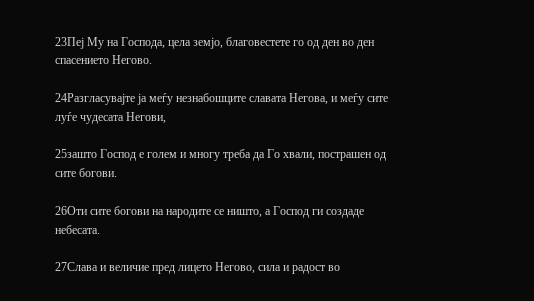23Пеј Му на Господа, цела земјо, благовестете го од ден во ден спасението Негово.

24Разгласувајте ја меѓу незнабошците славата Негова, и меѓу сите луѓе чудесата Негови,

25зашто Господ е голем и многу треба да Го хвали, пострашен од сите богови.

26Оти сите богови на народите се ништо, а Господ ги создаде небесата.

27Слава и величие пред лицето Негово, сила и радост во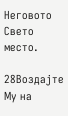Неговото Свето место.

28Воздајте Му на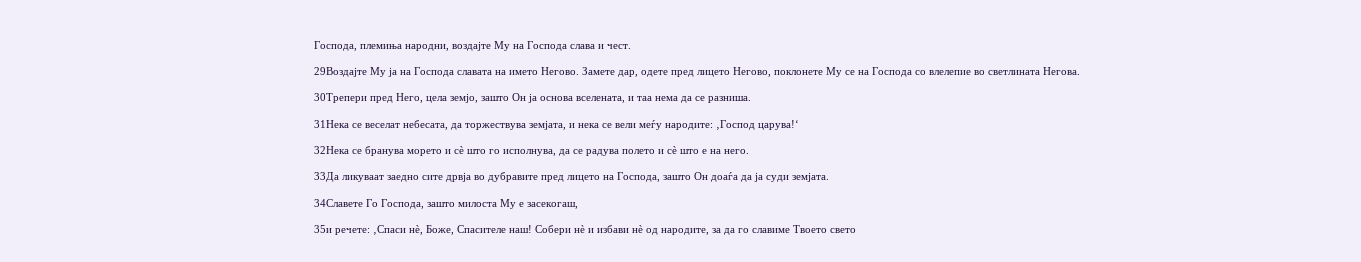Господа, племиња народни, воздајте Му на Господа слава и чест.

29Воздајте Му ја на Господа славата на името Негово. Замете дар, одете пред лицето Негово, поклонете Му се на Господа со влелепие во светлината Негова.

30Трепери пред Него, цела земјо, зашто Он ја основа вселената, и таа нема да се разниша.

31Нека се веселат небесата, да торжествува земјата, и нека се вели меѓу народите: ‚Господ царува!‘

32Нека се бранува морето и сѐ што го исполнува, да се радува полето и сѐ што е на него.

33Да ликуваат заедно сите дрвја во дубравите пред лицето на Господа, зашто Он доаѓа да ја суди земјата.

34Славете Го Господа, зашто милоста Му е засекогаш,

35и речете: ‚Спаси нѐ, Боже, Спасителе наш! Собери нѐ и избави нѐ од народите, за да го славиме Твоето свето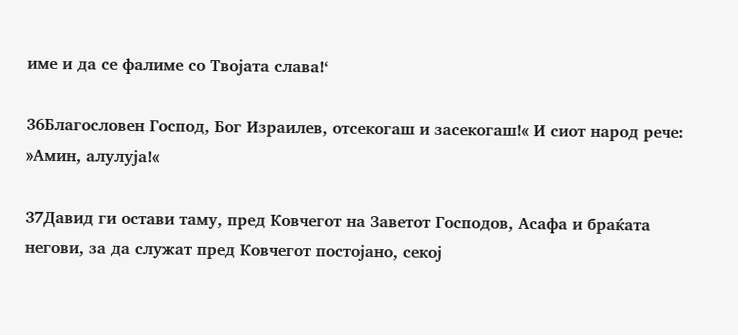име и да се фалиме со Твојата слава!‘

36Благословен Господ, Бог Израилев, отсекогаш и засекогаш!« И сиот народ рече: »Амин, алулуја!«

37Давид ги остави таму, пред Ковчегот на Заветот Господов, Асафа и браќата негови, за да служат пред Ковчегот постојано, секој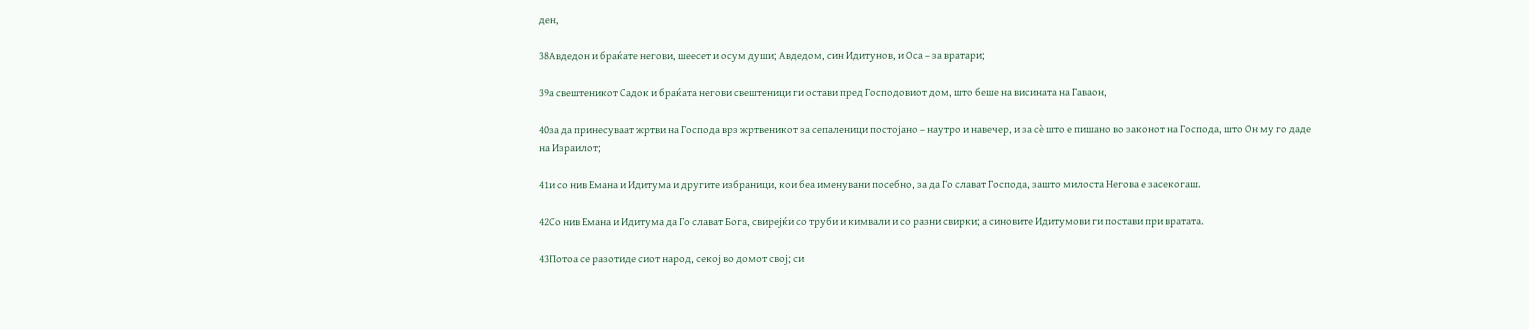ден,

38Авдедон и браќате негови, шеесет и осум души; Авдедом, син Идитунов, и Оса – за вратари;

39а свештеникот Садок и браќата негови свештеници ги остави пред Господовиот дом, што беше на висината на Гаваон,

40за да принесуваат жртви на Господа врз жртвеникот за сепаленици постојано – наутро и навечер, и за сѐ што е пишано во законот на Господа, што Он му го даде на Израилот;

41и со нив Емана и Идитума и другите избраници, кои беа именувани посебно, за да Го слават Господа, зашто милоста Негова е засекогаш.

42Со нив Емана и Идитума да Го слават Бога, свирејќи со труби и кимвали и со разни свирки; а синовите Идитумови ги постави при вратата.

43Потоа се разотиде сиот народ, секој во домот свој; си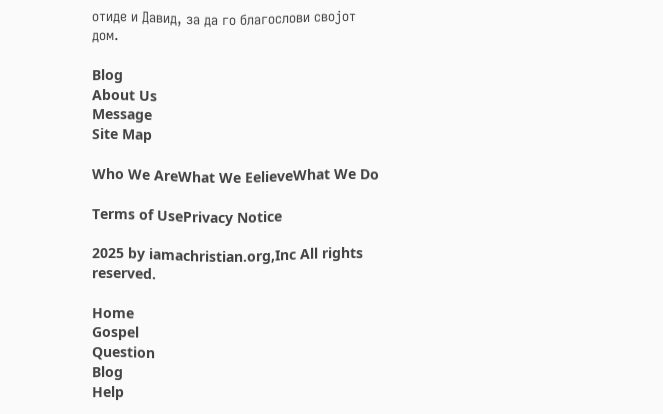отиде и Давид, за да го благослови својот дом.

Blog
About Us
Message
Site Map

Who We AreWhat We EelieveWhat We Do

Terms of UsePrivacy Notice

2025 by iamachristian.org,Inc All rights reserved.

Home
Gospel
Question
Blog
Help